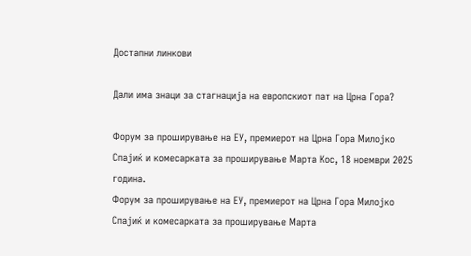Достапни линкови

Дали има знаци за стагнација на европскиот пат на Црна Гора?

Форум за проширување на ЕУ, премиерот на Црна Гора Милојко Спајиќ и комесарката за проширување Марта Кос, 18 ноември 2025 година.
Форум за проширување на ЕУ, премиерот на Црна Гора Милојко Спајиќ и комесарката за проширување Марта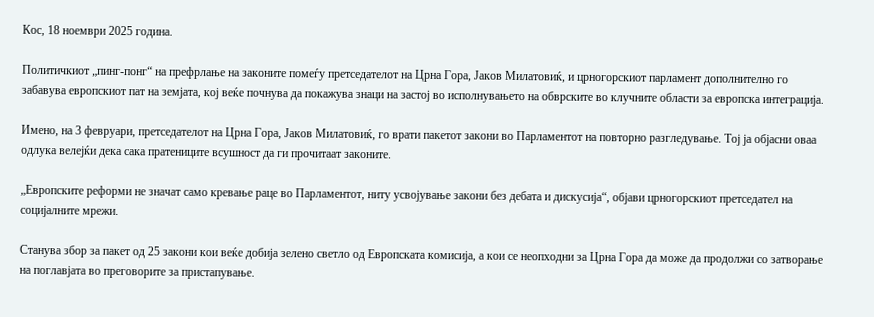Кос, 18 ноември 2025 година.

Политичкиот „пинг-понг“ на префрлање на законите помеѓу претседателот на Црна Гора, Јаков Милатовиќ, и црногорскиот парламент дополнително го забавува европскиот пат на земјата, кој веќе почнува да покажува знаци на застој во исполнувањето на обврските во клучните области за европска интеграција.

Имено, на 3 февруари, претседателот на Црна Гора, Јаков Милатовиќ, го врати пакетот закони во Парламентот на повторно разгледување. Тој ја објасни оваа одлука велејќи дека сака пратениците всушност да ги прочитаат законите.

„Европските реформи не значат само кревање раце во Парламентот, ниту усвојување закони без дебата и дискусија“, објави црногорскиот претседател на социјалните мрежи.

Станува збор за пакет од 25 закони кои веќе добија зелено светло од Европската комисија, а кои се неопходни за Црна Гора да може да продолжи со затворање на поглавјата во преговорите за пристапување.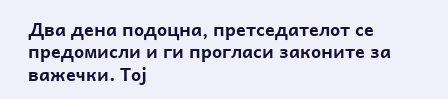Два дена подоцна, претседателот се предомисли и ги прогласи законите за важечки. Тој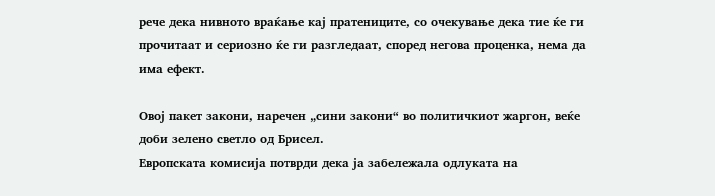рече дека нивното враќање кај пратениците, со очекување дека тие ќе ги прочитаат и сериозно ќе ги разгледаат, според негова проценка, нема да има ефект.

Овој пакет закони, наречен „сини закони“ во политичкиот жаргон, веќе доби зелено светло од Брисел.
Европската комисија потврди дека ја забележала одлуката на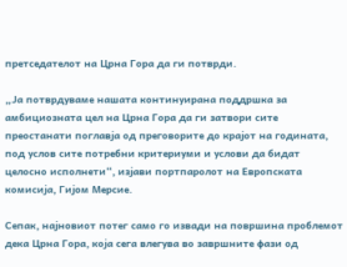претседателот на Црна Гора да ги потврди.

„Ја потврдуваме нашата континуирана поддршка за амбициозната цел на Црна Гора да ги затвори сите преостанати поглавја од преговорите до крајот на годината, под услов сите потребни критериуми и услови да бидат целосно исполнети“, изјави портпаролот на Европската комисија, Гијом Мерсие.

Сепак, најновиот потег само го извади на површина проблемот дека Црна Гора, која сега влегува во завршните фази од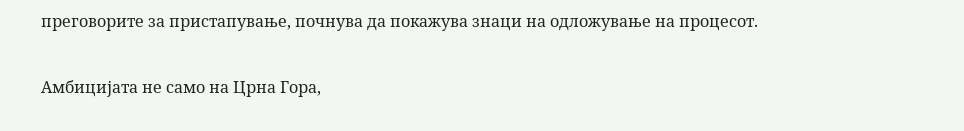преговорите за пристапување, почнува да покажува знаци на одложување на процесот.

Амбицијата не само на Црна Гора,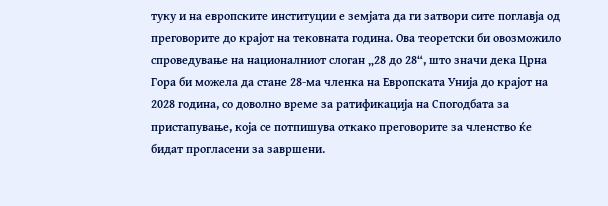туку и на европските институции е земјата да ги затвори сите поглавја од преговорите до крајот на тековната година. Ова теоретски би овозможило спроведување на националниот слоган „28 до 28“, што значи дека Црна Гора би можела да стане 28-ма членка на Европската Унија до крајот на 2028 година, со доволно време за ратификација на Спогодбата за пристапување, која се потпишува откако преговорите за членство ќе бидат прогласени за завршени.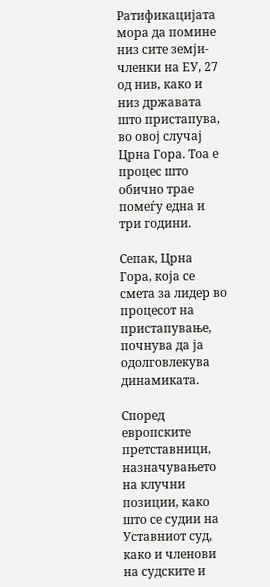Ратификацијата мора да помине низ сите земји-членки на ЕУ, 27 од нив, како и низ државата што пристапува, во овој случај Црна Гора. Тоа е процес што обично трае помеѓу една и три години.

Сепак, Црна Гора, која се смета за лидер во процесот на пристапување, почнува да ја одолговлекува динамиката.

Според европските претставници, назначувањето на клучни позиции, како што се судии на Уставниот суд, како и членови на судските и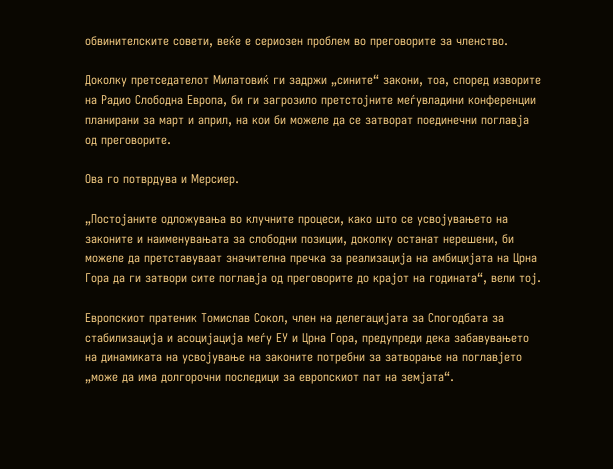обвинителските совети, веќе е сериозен проблем во преговорите за членство.

Доколку претседателот Милатовиќ ги задржи „сините“ закони, тоа, според изворите на Радио Слободна Европа, би ги загрозило претстојните меѓувладини конференции планирани за март и април, на кои би можеле да се затворат поединечни поглавја од преговорите.

Ова го потврдува и Мерсиер.

„Постојаните одложувања во клучните процеси, како што се усвојувањето на законите и наименувањата за слободни позиции, доколку останат нерешени, би можеле да претставуваат значителна пречка за реализација на амбицијата на Црна Гора да ги затвори сите поглавја од преговорите до крајот на годината“, вели тој.

Европскиот пратеник Томислав Сокол, член на делегацијата за Спогодбата за стабилизација и асоцијација меѓу ЕУ и Црна Гора, предупреди дека забавувањето на динамиката на усвојување на законите потребни за затворање на поглавјето „може да има долгорочни последици за европскиот пат на земјата“.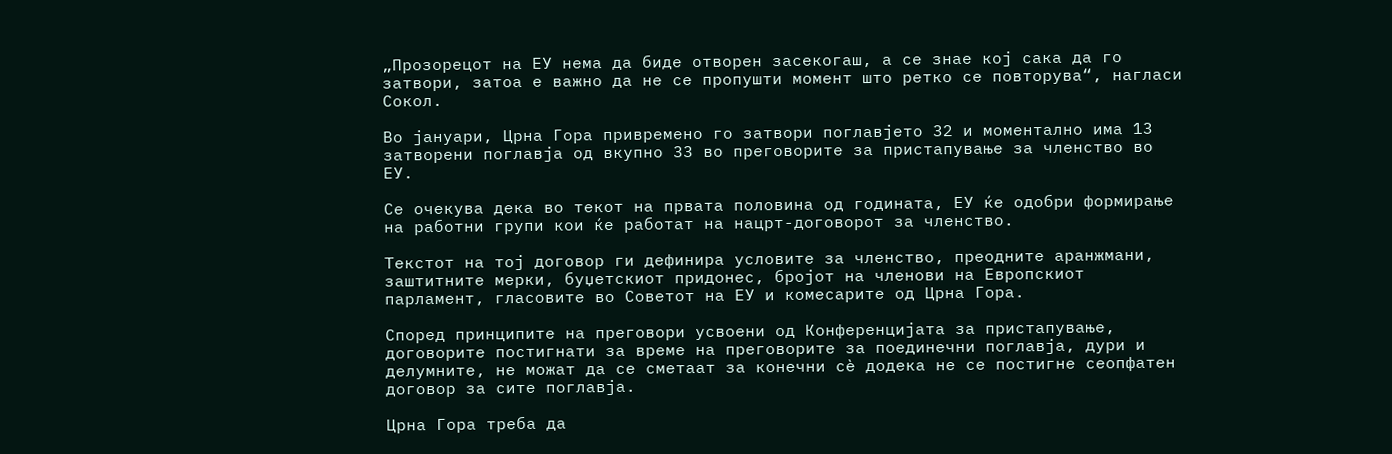„Прозорецот на ЕУ нема да биде отворен засекогаш, а се знае кој сака да го затвори, затоа е важно да не се пропушти момент што ретко се повторува“, нагласи Сокол.

Во јануари, Црна Гора привремено го затвори поглавјето 32 и моментално има 13 затворени поглавја од вкупно 33 во преговорите за пристапување за членство во ЕУ.

Се очекува дека во текот на првата половина од годината, ЕУ ќе одобри формирање на работни групи кои ќе работат на нацрт-договорот за членство.

Текстот на тој договор ги дефинира условите за членство, преодните аранжмани, заштитните мерки, буџетскиот придонес, бројот на членови на Европскиот парламент, гласовите во Советот на ЕУ и комесарите од Црна Гора.

Според принципите на преговори усвоени од Конференцијата за пристапување, договорите постигнати за време на преговорите за поединечни поглавја, дури и делумните, не можат да се сметаат за конечни сè додека не се постигне сеопфатен договор за сите поглавја.

Црна Гора треба да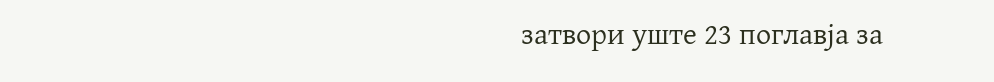затвори уште 23 поглавја за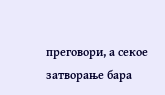преговори, а секое затворање бара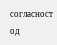согласност од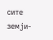сите земји-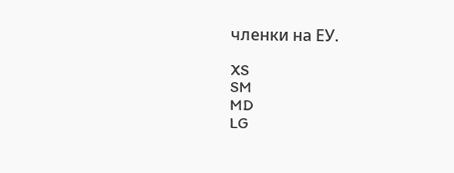членки на ЕУ.

XS
SM
MD
LG